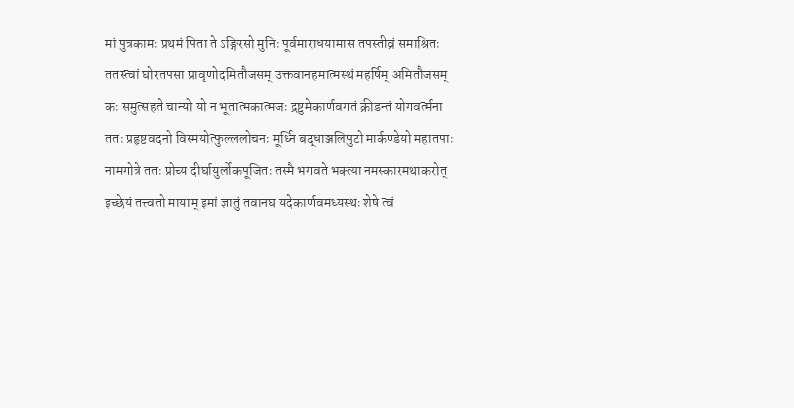मां पुत्रकामः प्रथमं पिता ते ऽङ्गिरसो मुनिः पूर्वमाराधयामास तपस्तीव्रं समाश्रितः
ततस्त्वां घोरतपसा प्रावृणोदमितौजसम् उक्तवानहमात्मस्थं महर्षिम् अमितौजसम्
कः समुत्सहते चान्यो यो न भूतात्मकात्मजः द्रष्टुमेकार्णवगतं क्रीडन्तं योगवर्त्मना
ततः प्रहृष्टवदनो विस्मयोत्फुल्ललोचनः मूर्ध्नि बद्धाञ्जलिपुटो मार्कण्डेयो महातपाः
नामगोत्रे ततः प्रोच्य दीर्घायुर्लोकपूजितः तस्मै भगवते भक्त्या नमस्कारमथाकरोत्
इच्छेयं तत्त्वतो मायाम् इमां ज्ञातुं तवानघ यदेकार्णवमध्यस्थः शेषे त्वं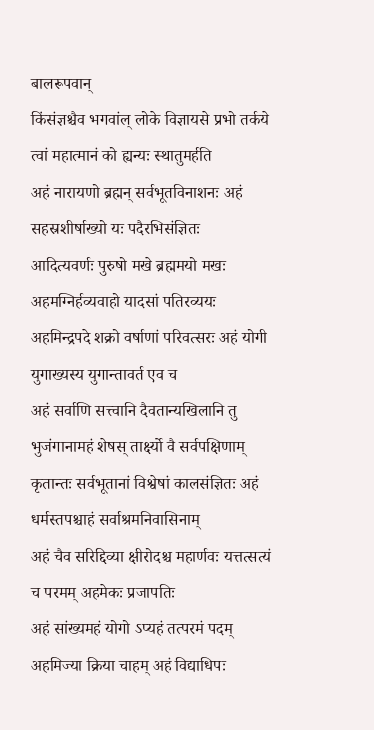बालरूपवान्
किंसंज्ञश्चैव भगवांल् लोके विज्ञायसे प्रभो तर्कये त्वां महात्मानं को ह्यन्यः स्थातुमर्हति
अहं नारायणो ब्रह्मन् सर्वभूतविनाशनः अहं सहस्रशीर्षाख्यो यः पदैरभिसंज्ञितः
आदित्यवर्णः पुरुषो मखे ब्रह्ममयो मखः अहमग्निर्हव्यवाहो यादसां पतिरव्ययः
अहमिन्द्रपदे शक्रो वर्षाणां परिवत्सरः अहं योगी युगाख्यस्य युगान्तावर्त एव च
अहं सर्वाणि सत्त्वानि दैवतान्यखिलानि तु भुजंगानामहं शेषस् तार्क्ष्यो वै सर्वपक्षिणाम्
कृतान्तः सर्वभूतानां विश्वेषां कालसंज्ञितः अहं धर्मस्तपश्चाहं सर्वाश्रमनिवासिनाम्
अहं चैव सरिद्दिव्या क्षीरोदश्च महार्णवः यत्तत्सत्यं च परमम् अहमेकः प्रजापतिः
अहं सांख्यमहं योगो ऽप्यहं तत्परमं पदम् अहमिज्या क्रिया चाहम् अहं विद्याधिपः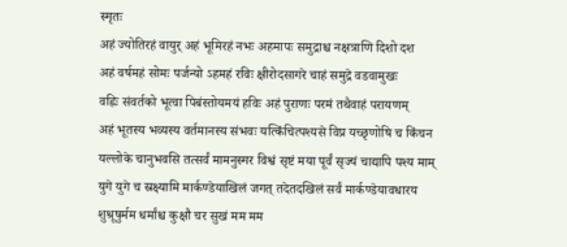स्मृतः
अहं ज्योतिरहं वायुर् अहं भूमिरहं नभः अहमापः समुद्राश्च नक्षत्राणि दिशो दश
अहं वर्षमहं सोमः पर्जन्यो ऽहमहं रविः क्षीरोदसागरे चाहं समुद्रे वडवामुखः
वह्निः संवर्तको भूत्वा पिबंस्तोयमयं हविः अहं पुराणः परमं तथैवाहं परायणम्
अहं भूतस्य भव्यस्य वर्तमानस्य संभवः यत्किंचित्पश्यसे विप्र यच्छृणोषि च किंचन
यल्लोके चानुभवसि तत्सर्वं मामनुस्मर विश्वं सृष्टं मया पूर्वं सृज्यं चाद्यापि पश्य माम्
युगे युगे च स्रक्ष्यामि मार्कण्डेयाखिलं जगत् तदेतदखिलं सर्वं मार्कण्डेयावधारय
शुश्रूषुर्मम धर्मांश्च कुक्षौ चर सुखं मम मम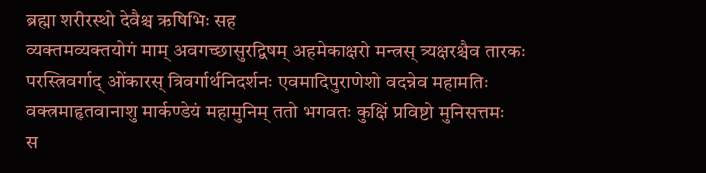ब्रह्मा शरीरस्थो देवैश्च ऋषिभिः सह
व्यक्तमव्यक्तयोगं माम् अवगच्छासुरद्विषम् अहमेकाक्षरो मन्त्रस् त्र्यक्षरश्चैव तारकः
परस्त्रिवर्गाद् ओंकारस् त्रिवर्गार्थनिदर्शनः एवमादिपुराणेशो वदन्नेव महामतिः
वक्त्रमाहृतवानाशु मार्कण्डेयं महामुनिम् ततो भगवतः कुक्षिं प्रविष्टो मुनिसत्तमः
स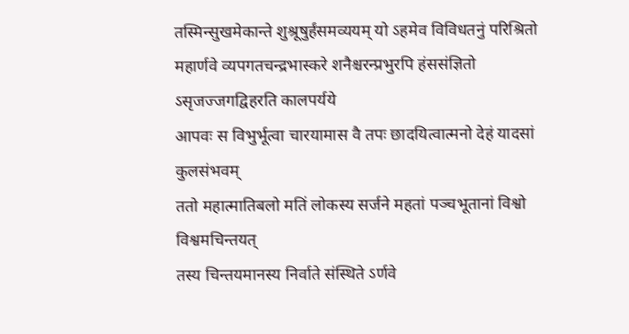तस्मिन्सुखमेकान्ते शुश्रूषुर्हंसमव्ययम् यो ऽहमेव विविधतनुं परिश्रितो महार्णवे व्यपगतचन्द्रभास्करे शनैश्चरन्प्रभुरपि हंससंज्ञितो ऽसृजज्जगद्विहरति कालपर्यये
आपवः स विभुर्भूत्वा चारयामास वै तपः छादयित्वात्मनो देहं यादसां कुलसंभवम्
ततो महात्मातिबलो मतिं लोकस्य सर्जने महतां पञ्चभूतानां विश्वो विश्वमचिन्तयत्
तस्य चिन्तयमानस्य निर्वाते संस्थिते ऽर्णवे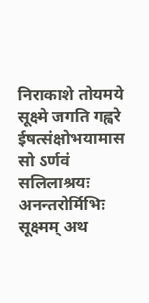निराकाशे तोयमये सूक्ष्मे जगति गह्वरे
ईषत्संक्षोभयामास सो ऽर्णवं सलिलाश्रयः अनन्तरोर्मिभिः सूक्ष्मम् अथ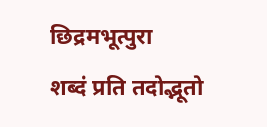छिद्रमभूत्पुरा
शब्दं प्रति तदोद्भूतो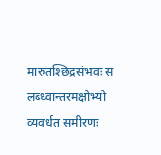मारुतश्छिद्रसंभवः स लब्ध्वान्तरमक्षोभ्यो व्यवर्धत समीरणः